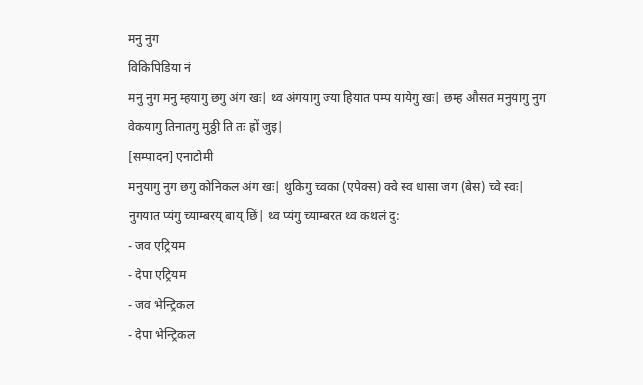मनु नुग
विकिपिडिया नं
मनु नुग मनु म्हयागु छगु अंग खः| थ्व अंगयागु ज्या हियात पम्प यायेगु खः| छम्ह औसत मनुयागु नुग वेकयागु तिनातगु मुठ्ठी ति तः ह्रों जुइ|
[सम्पादन] एनाटोमी
मनुयागु नुग छगु कोनिकल अंग खः| थुकिगु च्वका (एपेक्स) क्वे स्व धासा जग (बेस) च्वे स्वः| नुगयात प्यंगु च्याम्बरय् बाय् छिं| थ्व प्यंगु च्याम्बरत थ्व कथलं दु:
- जव एट्रियम
- देपा एट्रियम
- जव भेन्ट्रिकल
- देपा भेन्ट्रिकल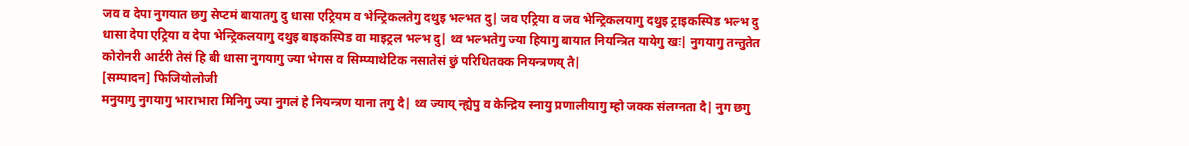जव व देपा नुगयात छगु सेप्टमं बायातगु दु धासा एट्रियम व भेन्ट्रिकलतेगु दथुइ भल्भत दु| जव एट्रिया व जव भेन्ट्रिकलयागु दथुइ ट्राइकस्पिड भल्भ दु धासा देपा एट्रिया व देपा भेन्ट्रिकलयागु दथुइ बाइकस्पिड वा माइट्रल भल्भ दु| थ्व भल्भतेगु ज्या हियागु बायात नियन्त्रित यायेगु खः| नुगयागु तन्तुतेत कोरोनरी आर्टरी तेसं हि बी धासा नुगयागु ज्या भेगस व सिम्प्याथेटिक नसातेसं छुं परिधितक्क नियन्त्रणय् तै|
[सम्पादन] फिजियोलोजी
मनुयागु नुगयागु भाराभारा मिनिगु ज्या नुगलं हे नियन्त्रण याना तगु दै| थ्व ज्याय् न्ह्येपु व केन्द्रिय स्नायु प्रणालीयागु म्हो जक्क संलग्नता दै| नुग छगु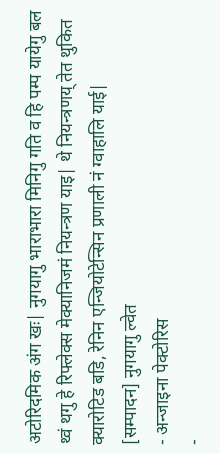अटोरिदमिक अंग खः| नुगयागु भाराभारा मिनिगु गति व हि पम्प यायेगु बल थ्वं थगु हे रिफ्लेक्स मेक्यानिजमं नियन्त्रण याइ| थे नियन्त्रणय् तेत थुकित क्यारोटिड बडि, रेनिन एन्जियोटेन्सिन प्रणाली नं ग्वाहालि याई|
[सम्पादन] नुगयागु ल्वेत
- अन्जाइना पेक्टोरिस
-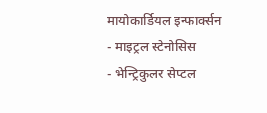मायोकार्डियल इन्फार्क्सन
- माइट्रल स्टेनोसिस
- भेन्ट्रिकुलर सेप्टल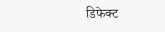डिफेक्ट